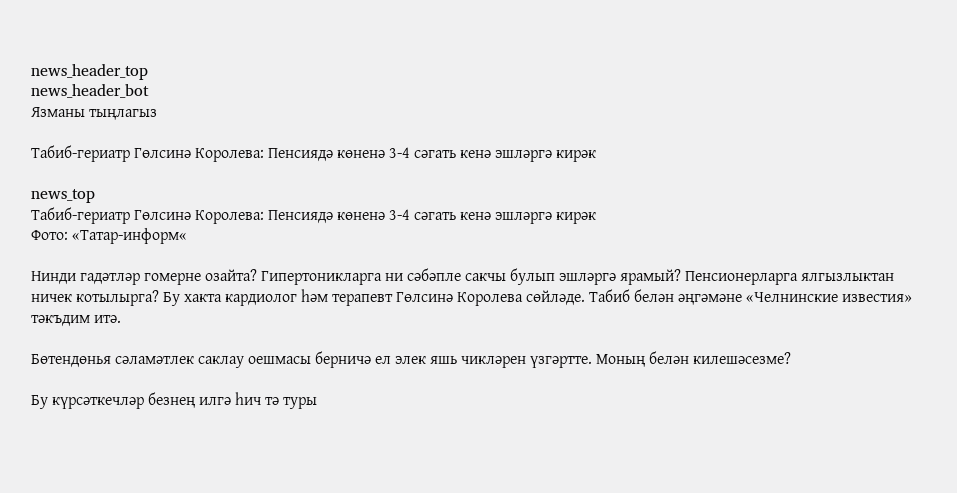news_header_top
news_header_bot
Язманы тыңлагыз

Табиб-гериатр Гөлсинә Королева: Пенсиядә көненә 3-4 сәгать кенә эшләргә кирәк

news_top
Табиб-гериатр Гөлсинә Королева: Пенсиядә көненә 3-4 сәгать кенә эшләргә кирәк
Фото: «Татар-информ«

Нинди гадәтләр гомерне озайта? Гипертоникларга ни сәбәпле сакчы булып эшләргә ярамый? Пенсионерларга ялгызлыктан ничек котылырга? Бу хакта кардиолог һәм терапевт Гөлсинә Королева сөйләде. Табиб белән әңгәмәне «Челнинские известия» тәкъдим итә.

Бөтендөнья сәламәтлек саклау оешмасы берничә ел элек яшь чикләрен үзгәртте. Моның белән килешәсезме?

Бу күрсәткечләр безнең илгә һич тә туры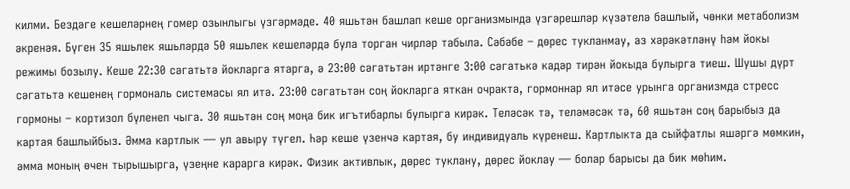килми. Бездәге кешеләрнең гомер озынлыгы үзгәрмәде. 40 яшьтән башлап кеше организмында үзгәрешләр күзәтелә башлый, чөнки метаболизм әкренәя. Бүген 35 яшьлек яшьләрдә 50 яшьлек кешеләрдә була торган чирләр табыла. Сәбәбе – дөрес тукланмау, аз хәрәкәтләнү һәм йокы режимы бозылу. Кеше 22:30 сәгатьтә йокларга ятарга, ә 23:00 сәгатьтән иртәнге 3:00 сәгатькә кадәр тирән йокыда булырга тиеш. Шушы дүрт сәгатьтә кешенең гормональ системасы ял итә. 23:00 сәгатьтән соң йокларга яткан очракта, гормоннар ял итәсе урынга организмда стресс гормоны – кортизол бүленеп чыга. 30 яшьтән соң моңа бик игътибарлы булырга кирәк. Теләсәк тә, теләмәсәк тә, 60 яшьтән соң барыбыз да картая башлыйбыз. Әмма картлык — ул авыру түгел. Һәр кеше үзенчә картая, бу индивидуаль күренеш. Картлыкта да сыйфатлы яшәргә мөмкин, әмма моның өчен тырышырга, үзеңне карарга кирәк. Физик активлык, дөрес туклану, дөрес йоклау — болар барысы да бик мөһим.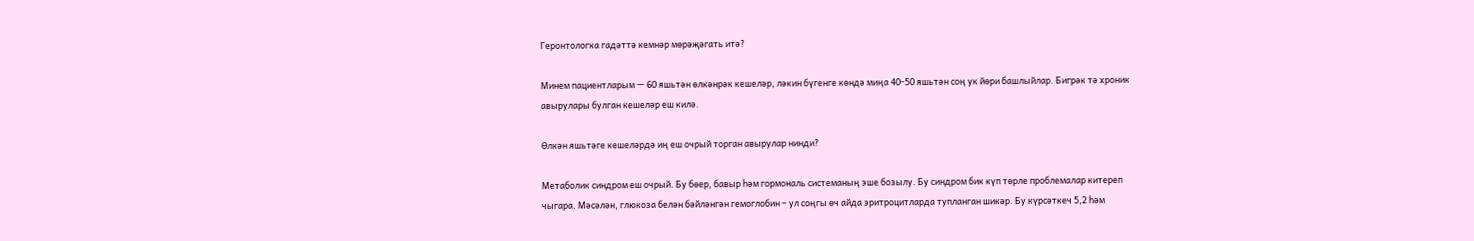Геронтологка гадәттә кемнәр мөрәҗәгать итә?

Минем пациентларым — 60 яшьтән өлкәнрәк кешеләр, ләкин бүгенге көндә миңа 40-50 яшьтән соң ук йөри башлыйлар. Бигрәк тә хроник авырулары булган кешеләр еш килә.

Өлкән яшьтәге кешеләрдә иң еш очрый торган авырулар нинди?

Метаболик синдром еш очрый. Бу бөер, бавыр һәм гормональ системаның эше бозылу. Бу синдром бик күп төрле проблемалар китереп чыгара. Мәсәлән, глюкоза белән бәйләнгән гемоглобин – ул соңгы өч айда эритроцитларда тупланган шикәр. Бу күрсәткеч 5,2 һәм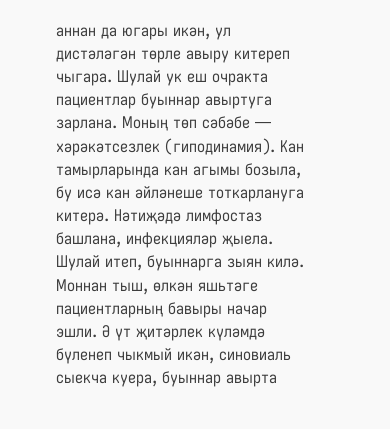аннан да югары икән, ул дистәләгән төрле авыру китереп чыгара. Шулай ук еш очракта пациентлар буыннар авыртуга зарлана. Моның төп сәбәбе — хәрәкәтсезлек (гиподинамия). Кан тамырларында кан агымы бозыла, бу исә кан әйләнеше тоткарлануга китерә. Нәтиҗәдә лимфостаз башлана, инфекцияләр җыела. Шулай итеп, буыннарга зыян килә. Моннан тыш, өлкән яшьтәге пациентларның бавыры начар эшли. Ә үт җитәрлек күләмдә бүленеп чыкмый икән, синовиаль сыекча куера, буыннар авырта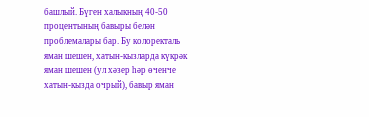башлый. Бүген халыкның 40-50 процентының бавыры белән проблемалары бар. Бу колоректаль яман шешен, хатын-кызларда күкрәк яман шешен (ул хәзер һәр өченче хатын-кызда очрый), бавыр яман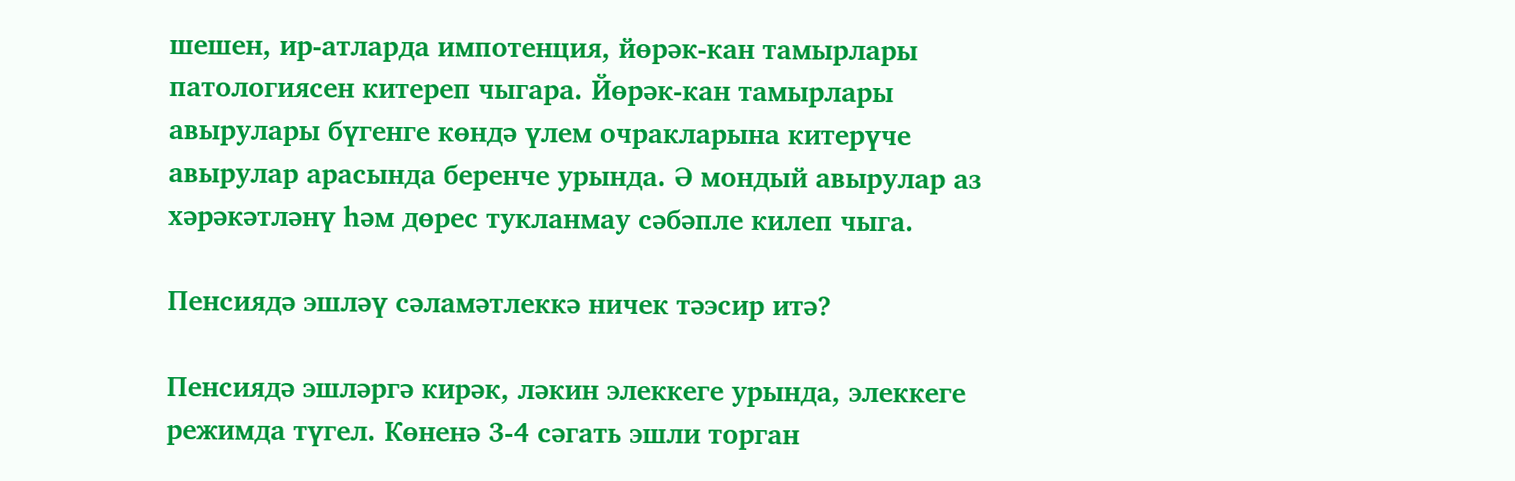шешен, ир-атларда импотенция, йөрәк-кан тамырлары патологиясен китереп чыгара. Йөрәк-кан тамырлары авырулары бүгенге көндә үлем очракларына китерүче авырулар арасында беренче урында. Ә мондый авырулар аз хәрәкәтләнү һәм дөрес тукланмау сәбәпле килеп чыга.

Пенсиядә эшләү сәламәтлеккә ничек тәэсир итә?

Пенсиядә эшләргә кирәк, ләкин элеккеге урында, элеккеге режимда түгел. Көненә 3-4 сәгать эшли торган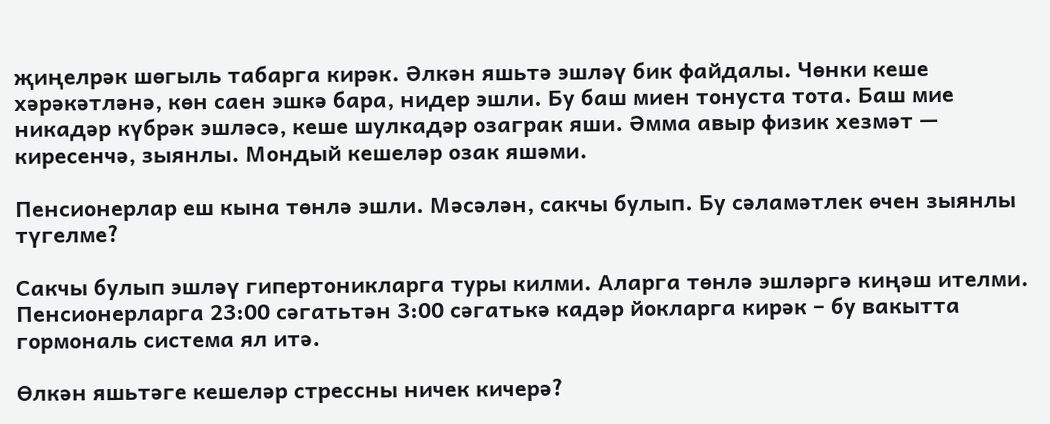җиңелрәк шөгыль табарга кирәк. Әлкән яшьтә эшләү бик файдалы. Чөнки кеше хәрәкәтләнә, көн саен эшкә бара, нидер эшли. Бу баш миен тонуста тота. Баш мие никадәр күбрәк эшләсә, кеше шулкадәр озаграк яши. Әмма авыр физик хезмәт — киресенчә, зыянлы. Мондый кешеләр озак яшәми.

Пенсионерлар еш кына төнлә эшли. Мәсәлән, сакчы булып. Бу сәламәтлек өчен зыянлы түгелме?

Сакчы булып эшләү гипертоникларга туры килми. Аларга төнлә эшләргә киңәш ителми. Пенсионерларга 23:00 сәгатьтән 3:00 сәгатькә кадәр йокларга кирәк – бу вакытта гормональ система ял итә.

Өлкән яшьтәге кешеләр стрессны ничек кичерә?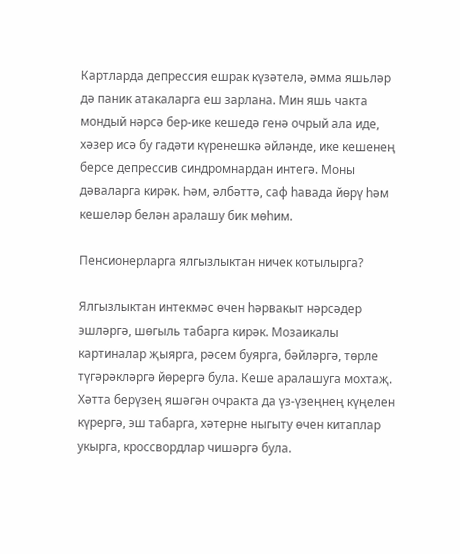Картларда депрессия ешрак күзәтелә, әмма яшьләр дә паник атакаларга еш зарлана. Мин яшь чакта мондый нәрсә бер-ике кешедә генә очрый ала иде, хәзер исә бу гадәти күренешкә әйләнде, ике кешенең берсе депрессив синдромнардан интегә. Моны дәваларга кирәк. Һәм, әлбәттә, саф һавада йөрү һәм кешеләр белән аралашу бик мөһим.

Пенсионерларга ялгызлыктан ничек котылырга?

Ялгызлыктан интекмәс өчен һәрвакыт нәрсәдер эшләргә, шөгыль табарга кирәк. Мозаикалы картиналар җыярга, рәсем буярга, бәйләргә, төрле түгәрәкләргә йөрергә була. Кеше аралашуга мохтаҗ. Хәтта берүзең яшәгән очракта да үз-үзеңнең күңелен күрергә, эш табарга, хәтерне ныгыту өчен китаплар укырга, кроссвордлар чишәргә була.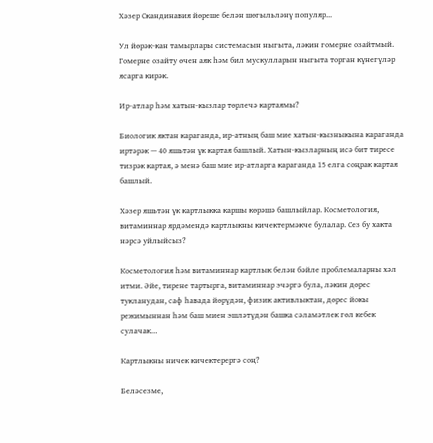Хәзер Скандинавия йөреше белән шөгыльләнү популяр...

Ул йөрәк-кан тамырлары системасын ныгыта, ләкин гомерне озайтмый. Гомерне озайту өчен аяк һәм бил мускулларын ныгыта торган күнегүләр ясарга кирәк.

Ир-атлар һәм хатын-кызлар төрлечә картаямы?

Биологик яктан караганда, ир-атның баш мие хатын-кызныкына караганда иртәрәк — 40 яшьтән үк картая башлый. Хатын-кызларның исә бит тиресе тизрәк картая, ә менә баш мие ир-атларга караганда 15 елга соңрак картая башлый.

Хәзер яшьтән үк картлыкка каршы көрәшә башлыйлар. Косметология, витаминнар ярдәмендә картлыкны кичектермәкче булалар. Сез бу хакта нәрсә уйлыйсыз?

Косметология һәм витаминнар картлык белән бәйле проблемаларны хәл итми. Әйе, тирене тартырга, витаминнар эчәргә була, ләкин дөрес тукланудан, саф һавада йөрүдән, физик активлыктан, дөрес йокы режимыннан һәм баш миен эшләтүдән башка сәламәтлек гөл кебек сулачак…

Картлыкны ничек кичектерергә соң?

Беләсезме,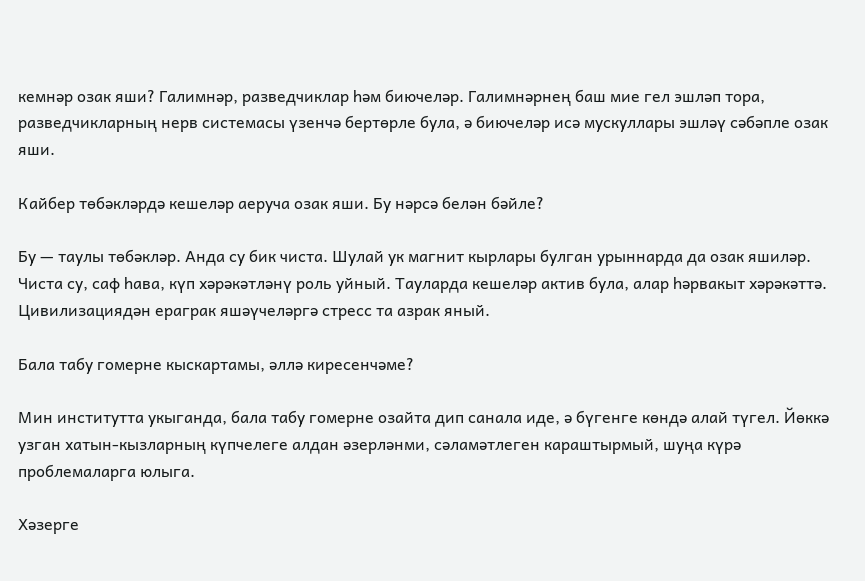кемнәр озак яши? Галимнәр, разведчиклар һәм биючеләр. Галимнәрнең баш мие гел эшләп тора, разведчикларның нерв системасы үзенчә бертөрле була, ә биючеләр исә мускуллары эшләү сәбәпле озак яши.

Кайбер төбәкләрдә кешеләр аеруча озак яши. Бу нәрсә белән бәйле?

Бу — таулы төбәкләр. Анда су бик чиста. Шулай ук магнит кырлары булган урыннарда да озак яшиләр. Чиста су, саф һава, күп хәрәкәтләнү роль уйный. Тауларда кешеләр актив була, алар һәрвакыт хәрәкәттә. Цивилизациядән ераграк яшәүчеләргә стресс та азрак яный.

Бала табу гомерне кыскартамы, әллә киресенчәме?

Мин институтта укыганда, бала табу гомерне озайта дип санала иде, ә бүгенге көндә алай түгел. Йөккә узган хатын-кызларның күпчелеге алдан әзерләнми, сәламәтлеген караштырмый, шуңа күрә проблемаларга юлыга.

Хәзерге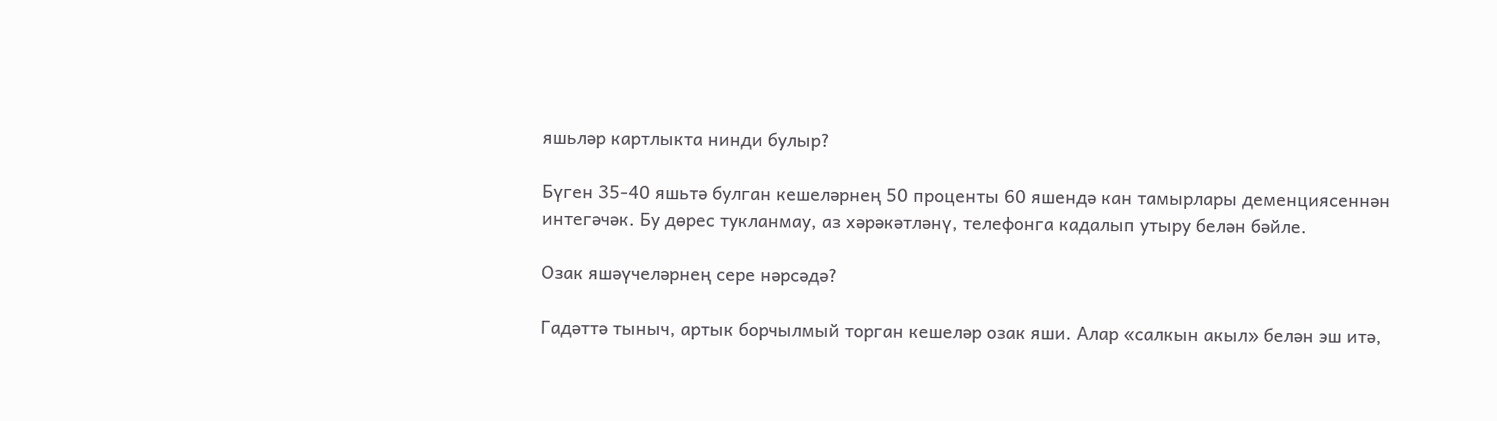яшьләр картлыкта нинди булыр?

Бүген 35-40 яшьтә булган кешеләрнең 50 проценты 60 яшендә кан тамырлары деменциясеннән интегәчәк. Бу дөрес тукланмау, аз хәрәкәтләнү, телефонга кадалып утыру белән бәйле.

Озак яшәүчеләрнең сере нәрсәдә?

Гадәттә тыныч, артык борчылмый торган кешеләр озак яши. Алар «салкын акыл» белән эш итә,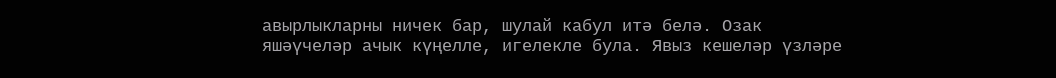авырлыкларны ничек бар, шулай кабул итә белә. Озак яшәүчеләр ачык күңелле, игелекле була. Явыз кешеләр үзләре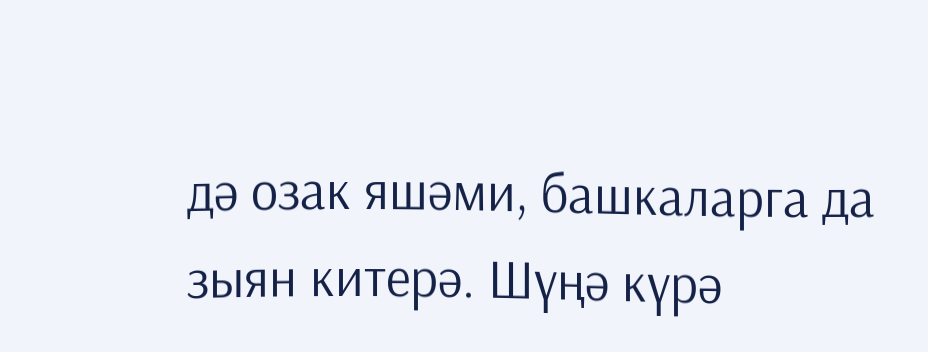дә озак яшәми, башкаларга да зыян китерә. Шүңә күрә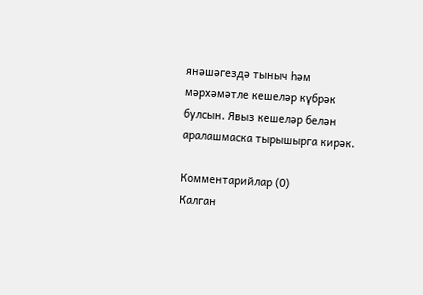янәшәгездә тыныч һәм мәрхәмәтле кешеләр күбрәк булсын. Явыз кешеләр белән аралашмаска тырышырга кирәк.

Комментарийлар (0)
Калган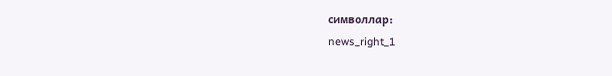символлар:
news_right_1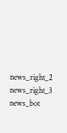news_right_2
news_right_3
news_bot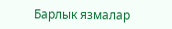Барлык язмалар